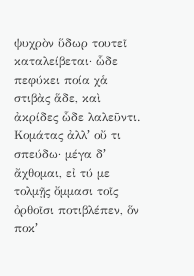ψυχρὸν ὕδωρ τουτεῖ καταλείβεται· ὧδε πεφύκει ποία χἁ στιβὰς ἅδε, καὶ ἀκρίδες ὧδε λαλεῦντι. Κομάτας ἀλλʼ οὔ τι σπεύδω· μέγα δʼ ἄχθομαι, εἰ τύ με τολμῇς ὄμμασι τοῖς ὀρθοῖσι ποτιβλέπεν, ὅν ποκʼ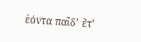ἐόντα παῖδʼ ἔτʼ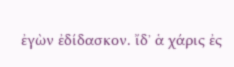ἐγὼν ἐδίδασκον. ἴδʼ ἁ χάρις ἐς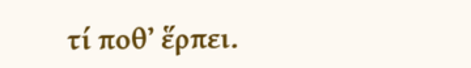τί ποθʼ ἕρπει.